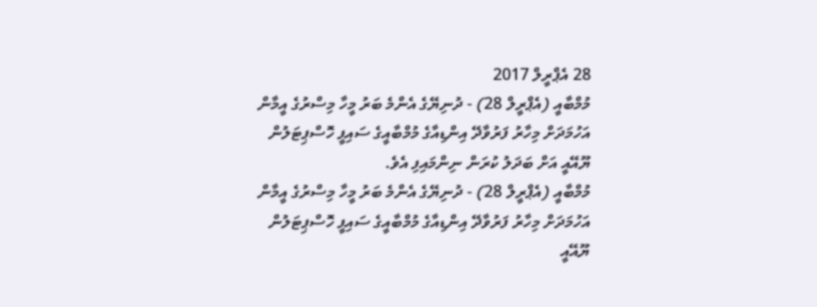28 އެޕްރީލް 2017
މުމްބާއީ (އެޕްރީލް 28) - ދުނިޔޭގެ އެންމެ ބަރު މީހާ މިސްރުގެ އީމާން އަހުމަދަށް މިހާރު ފަރުވާދޭ އިންޑިއާގެ މުމްބާއީގެ ސައިފީ ހޮސްޕިޓަލުން ޔޫއޭއީ އަށް ބަދަލު ކުރަން ނިންމައިފި އެވެ.
މުމްބާއީ (އެޕްރީލް 28) - ދުނިޔޭގެ އެންމެ ބަރު މީހާ މިސްރުގެ އީމާން އަހުމަދަށް މިހާރު ފަރުވާދޭ އިންޑިއާގެ މުމްބާއީގެ ސައިފީ ހޮސްޕިޓަލުން ޔޫއޭއީ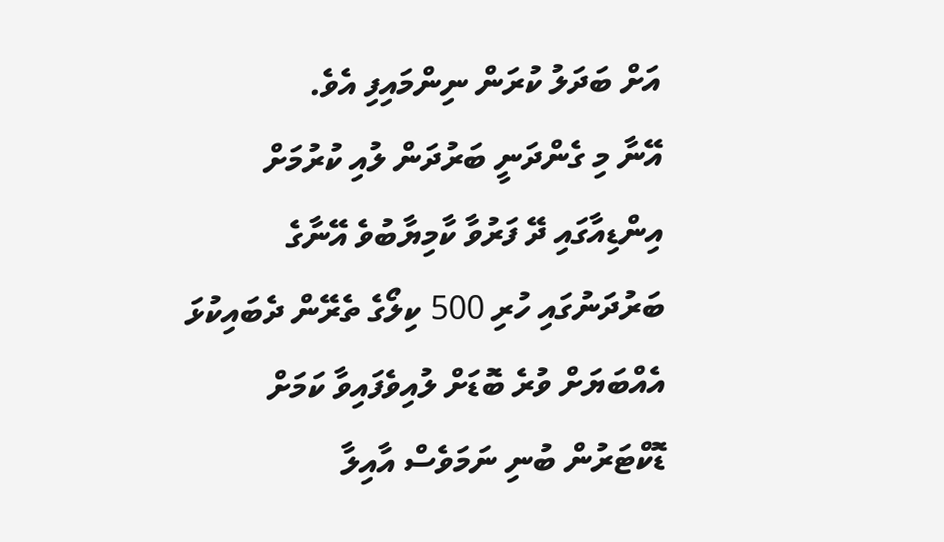އަށް ބަދަލު ކުރަން ނިންމައިފި އެވެ.
އޭނާ މި ގެންދަނީ ބަރުދަން ލުއި ކުރުމަށް އިންޑިއާގައި ދޭ ފަރުވާ ކާމިޔާބުވެ އޭނާގެ ބަރުދަނުގައި ހުރި 500 ކިލޯގެ ތެރޭން ދެބައިކުޅަ އެއްބަޔަށް ވުރެ ބޮޑަށް ލުއިވެފައިވާ ކަމަށް ޑޮކްޓަރުން ބުނި ނަމަވެސް އާއިލާ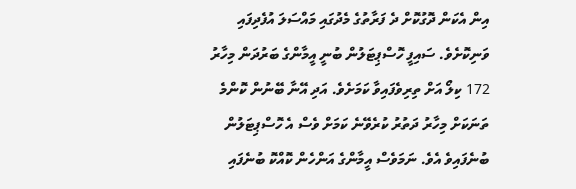އިން އެކަން ދޮގުކޮށް ދެ ފަރާތުގެ މެދުގައި މައްސަލަ އުފެދިފައި ވަނިކޮށެވެ. ސައިފީ ހޮސްޕިޓަލުން ބުނީ އީމާންގެ ބަރުދަން މިހާރު 172 ކިލޯ އަށް ތިރިވެފައިވާ ކަމަށެވެ. އަދި އޭނާ ބޭނުން ކޮންމެ ތަނަކަށް މިހާރު ދަތުރު ކުރެވޭނެ ކަމަށް ވެސް އެ ހޮސްޕިޓަލުން ބުނެފައިވެ އެވެ. ނަމަވެސް އީމާންގެ އަންހެން ކޮއްކޮ ބުނެފައި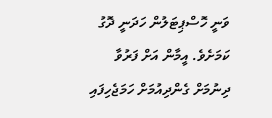ވަނީ ހޮސްޕިޓަލުން ހަދަނީ ދޮގު ކަމަށެވެ. އީމާން އަށް ފަރުވާ ދިނުމަށް ގެންދިއުމަށް ހަމަޖެހިފައި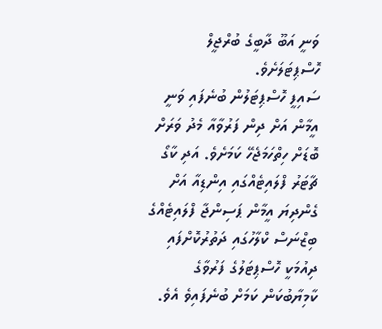ވަނީ އަބޫ ދާބީގެ ބުރްޖީލް ހޮސްޕިޓަލަށެވެ.
ސައިފީ ހޮސްޕިޓަލުން ބުނެފައި ވަނީ އީމާން އަށް ދިން ފަރުވާއާ މެދު ވަރަށް ބޮޑަށް ހިތްހަމަޖެހޭ ކަމަށެވެ. އަދި ކާގޯ ޗާޓަރު ފްލައިޓެއްގައި އިންޑިއާ އަށް ގެންދިޔަ އީމާން ޕަސިންޖާ ފްލައިޓެއްގެ ބިޒްނަސް ކްލާހުގައި ދަތުރުކޮށްފައި ދިއުމަކީ ހޮސްޕިޓަލުގެ ފަރުވާގެ ކާމިޔާބުކަން ކަމަށް ބުނެފައިވެ އެވެ.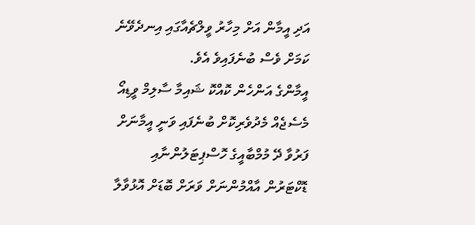އަދި އީމާން އަށް މިހާރު ވީލްޗެއާގައި އިނދެވޭނެ ކަމަށް ވެސް ބުނެފައިވެ އެވެ.
އީމާންގެ އަންހެން ކޮއްކޮ ޝައިމާ ސާލިމް ވީޑިއޯ މެސެޖެއް މެދުވެރިކޮށް ބުނެފައި ވަނީ އީމާނަށް ފަރުވާ ދޭ މުމްބާއީގެ ހޮސްޕިޓަލުންނާއި ޑޮކްޓަރުން އާއްމުންނަށް ވަރަށް ބޮޑަށް އޮޅުވާލާ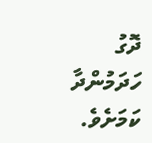ދޮގު ހަދަމުންދާ ކަމަށެވެ.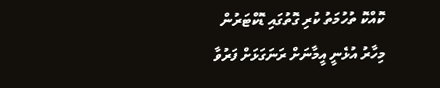ކޮއްކޮ ތުހުމަތު ކުރި ގޮތުގައި ޑޮކްޓަރުން މިހާރު އުޅެނީ އީމާނަށް ރަނަގަޅަށް ފަރުވާ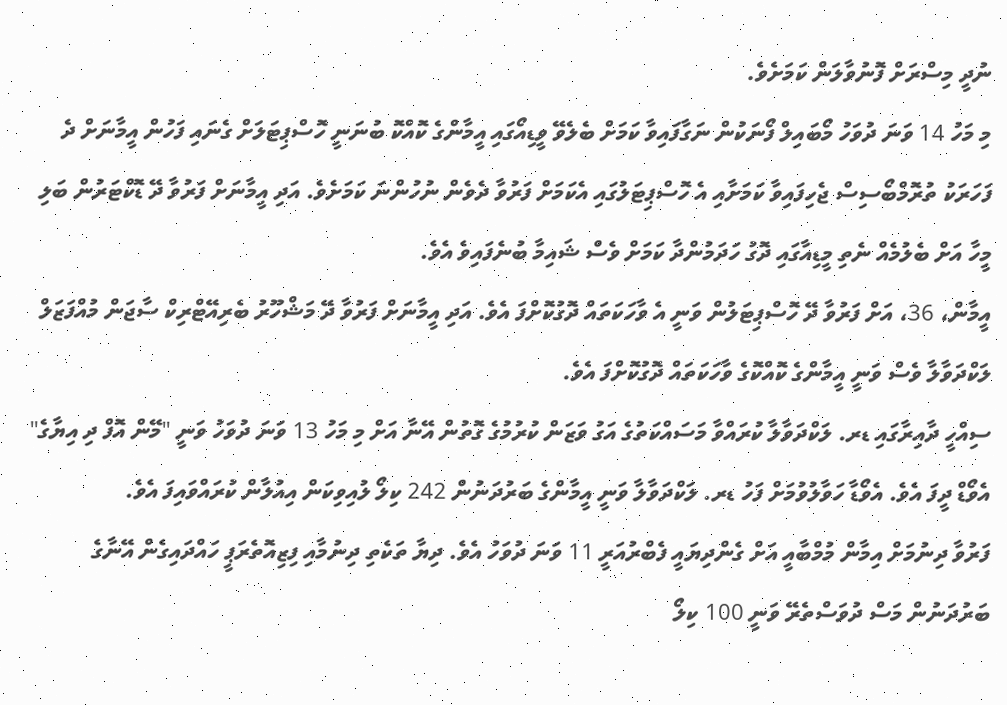ނުދީ މިސްރަށް ފޮނުވާލަން ކަމަށެވެ.
މި މަހު 14 ވަނަ ދުވަހު މޯބައިލް ފޯނަކުން ނަގާފައިވާ ކަމަށް ބެލެވޭ ވީޑިއޯގައި އީމާންގެ ކޮއްކޮ ބުނަނީ ހޮސްޕިޓަލަށް ގެނައި ފަހުން އީމާނަށް ދެ ފަހަރަކު ތުރޮމްބޯސިސް ޖެހިފައިވާ ކަމަށާއި އެ ހޮސްޕިޓަލުގައި އެކަމަށް ފަރުވާ ދެވެން ނުހުންނަ ކަމަށެވެ. އަދި އީމާނަށް ފަރުވާ ދޭ ޑޮކްޓަރުން ބަލި މީހާ އަށް ބެލުމެއް ނެތި މީޑިއާގައި ދޮގު ހަދަމުންދާ ކަމަށް ވެސް ޝައިމާ ބުނެފައިވެ އެވެ.
އީމާން، 36، އަށް ފަރުވާ ދޭ ހޮސްޕިޓަލުން ވަނީ އެ ވާހަކަތައް ދޮގުކޮށްފަ އެވެ. އަދި އީމާނަށް ފަރުވާ ދޭ މަޝްހޫރު ބެރިއޭޓްރިކް ސާޖަން މުއްފަޒަލް ލަކްދަވާލާ ވެސް ވަނީ އީމާންގެ ކޮއްކޮގެ ވާހަކަތައް ދޮގުކޮށްފަ އެވެ.
ސިއްހީ ދާއިރާގައި ޑރ. ލަކްދަވާލާ ކުރައްވާ މަސައްކަތުގެ އަގު ވަޒަން ކުރުމުގެ ގޮތުން އޭނާ އަށް މި މަހު 13 ވަނަ ދުވަހު ވަނީ "މޭން އޮފް ދި އިޔާގެ" އެވޯޑް ދީފަ އެވެ. އެވޯޑާ ހަވާލުވުމަށް ފަހު ޑރ. ލަކްދަވާލާ ވަނީ އީމާންގެ ބަރުދަނުން 242 ކިލޯ ލުއިވިކަން އިއުލާން ކުރައްވައިފަ އެވެ.
ފަރުވާ ދިނުމަށް އިމާން މުމްބާއީ އަށް ގެންދިޔައީ ފެބްރުއަރީ 11 ވަނަ ދުވަހު އެވެ. ދިޔާ ތަކެތި ދިނުމާއި ފިޒިއޮތެރަޕީ ހައްދައިގެން އޭނާގެ ބަރުދަނުން މަސް ދުވަސްތެރޭ ވަނީ 100 ކިލޯ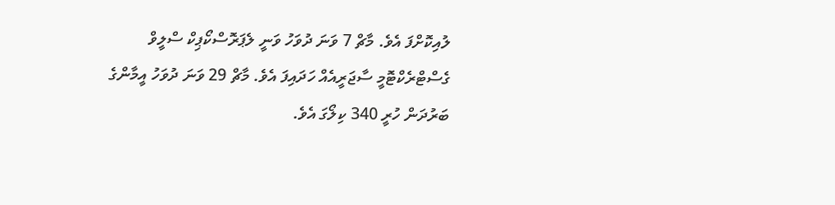ލުއިކޮށްފަ އެވެ. މާޗް 7 ވަނަ ދުވަހު ވަނީ ލެޕަރޮސްކޯޕިކް ސްލީވް ގެސްޓްރެކްޓޮމީ ސާޖަރީއެއް ހަދައިފަ އެވެ. މާޗް 29 ވަނަ ދުވަހު އީމާންގެ ބަރުދަން ހުރީ 340 ކިލޯގަ އެވެ.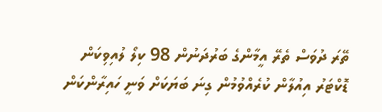ތޭރަ ދުވަސް ތެރޭ އީމާންގެ ބަރުދަނުން 98 ކިލޯ ލުއިވިކަން ޑޮކްޓަރު އިއުލާން ކުރެއްވުމުން ގިނަ ބަޔަކަށް ވަނީ ހައިރާންކަން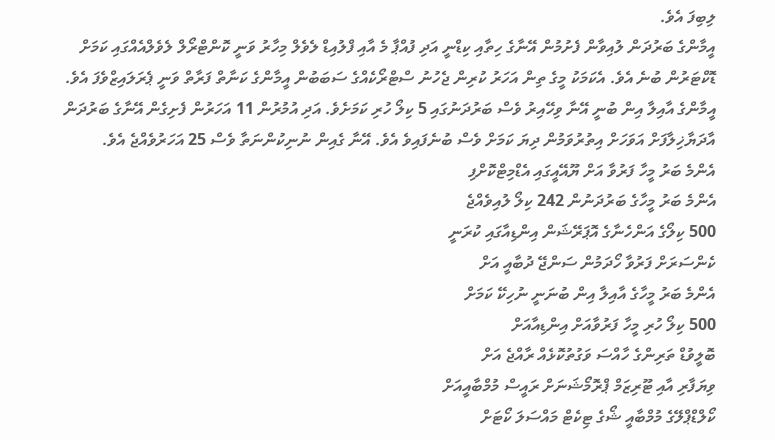ލިބިފަ އެވެ.
އީމާންގެ ބަރުދަން ލުއިވާން ފެށުމުން އޭނާގެ ހިތާއި ކިޑްނީ އަދި ފުއްޕާ މެ އާއި ފްލުއިޑް ލެވެލް މިހާރު ވަނީ ކޮންޓްރޯލް ލެވެލްއެއްގައި ކަމަށް ޑޮކްޓަރުން ބުނެ އެވެ. އެކަމަކު މީގެ ތިން އަހަރު ކުރިން ޖެހުނު ސްޓްރޯކެއްގެ ސަބަބުން އީމާންގެ ކަނާތް ފަރާތް ވަނީ ޕެރަލައިޒްވެފަ އެވެ.
އީމާންގެ އާއިލާ އިން ބުނީ އޭނާ ވިހޭއިރު ވެސް ބަރުދަނުގައި 5 ކިލޯ ހުރި ކަމަށެވެ. އަދި އުމުރުން 11 އަހަރުން ފެށިގެން އޭނާގެ ބަރުދަން އާދަޔާޚިލާފަށް އަވަހަށް އިތުރުވަމުން ދިޔަ ކަމަށް ވެސް ބުނެފައިވެ އެވެ. އޭނާ ގެއިން ނުނިކުންނަތާ ވެސް 25 އަހަރުވެއްޖެ އެވެ.
އެންމެ ބަރު މީހާ ފަރުވާ އަށް ޔޫއޭއީގައި އެޑްމިޓްކޮށްފި
އެންމެ ބަރު މީހާގެ ބަރުދަނުން 242 ކިލޯ ލުއިވެއްޖެ
500 ކިލޯގެ އަންހެނާގެ އޮޕަރޭޝަން އިންޑިއާގައި ކުރަނީ
ކެންސަރަށް ފަރުވާ ހޯދަމުން ސަންޖޭ ދުބާއީ އަށް
އެންމެ ބަރު މީހާގެ އާއިލާ އިން ބުނަނީ ނުހިކޭ ކަމަށް
500 ކިލޯ ހުރި މީހާ ފަރުވާއަށް އިންޑިއާއަށް
ބޮލީވުޑް ތަރިންގެ ހާއްސަ ވަގުތުކޮޅެއް ރާއްޖެ އަށް
ވިޔަފާރި އާއި ޓޫރިޒަމް ޕްރޮމޯޝަނަށް ރައީސް މުމްބާއީއަށް
ކޯލްޑްޕްލޭގެ މުމްބާއީ ޝޯގެ ޓިކެޓް މައްސަލަ ކޯޓަށް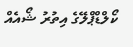ކޯލްޑްޕްލޭގެ އިތުރު ޝޯއެއް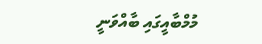މުމްބާއީގައި ބާއްވަނީ